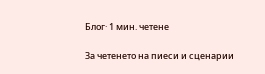Блог· 1 мин. четене

За четенето на пиеси и сценарии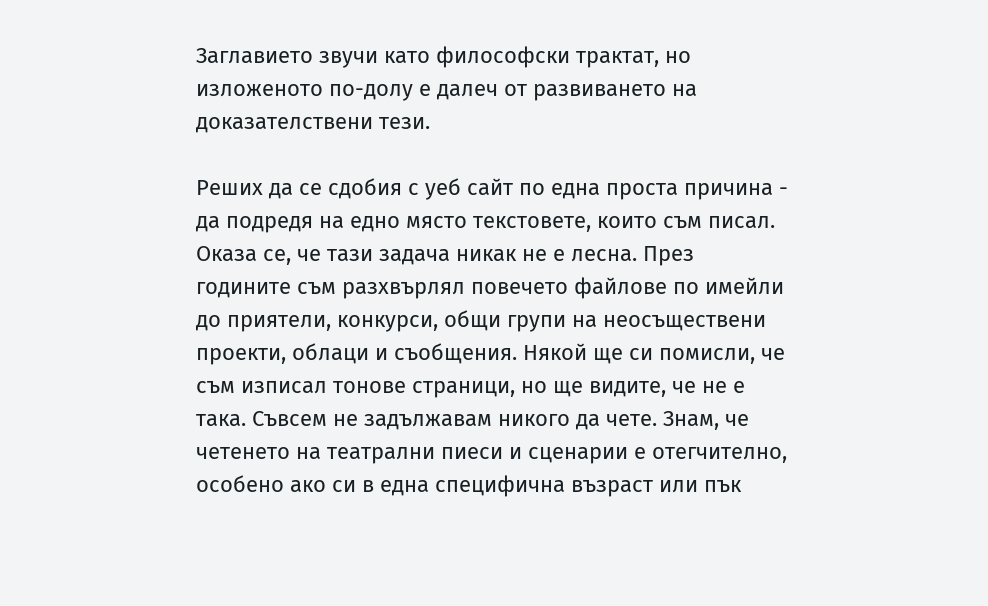Заглавието звучи като философски трактат, но изложеното по-долу е далеч от развиването на доказателствени тези.

Реших да се сдобия с уеб сайт по една проста причина - да подредя на едно място текстовете, които съм писал. Оказа се, че тази задача никак не е лесна. През годините съм разхвърлял повечето файлове по имейли до приятели, конкурси, общи групи на неосъществени проекти, облаци и съобщения. Някой ще си помисли, че съм изписал тонове страници, но ще видите, че не е така. Съвсем не задължавам никого да чете. Знам, че четенето на театрални пиеси и сценарии е отегчително, особено ако си в една специфична възраст или пък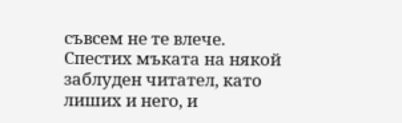съвсем не те влече. Спестих мъката на някой заблуден читател, като лиших и него, и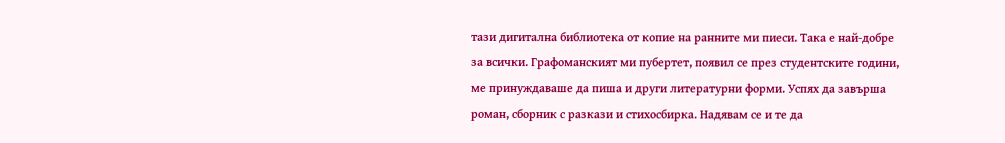тази дигитална библиотека от копие на ранните ми пиеси. Така е най-добре за всички. Графоманският ми пубертет, появил се през студентските години, ме принуждаваше да пиша и други литературни форми. Успях да завърша роман, сборник с разкази и стихосбирка. Надявам се и те да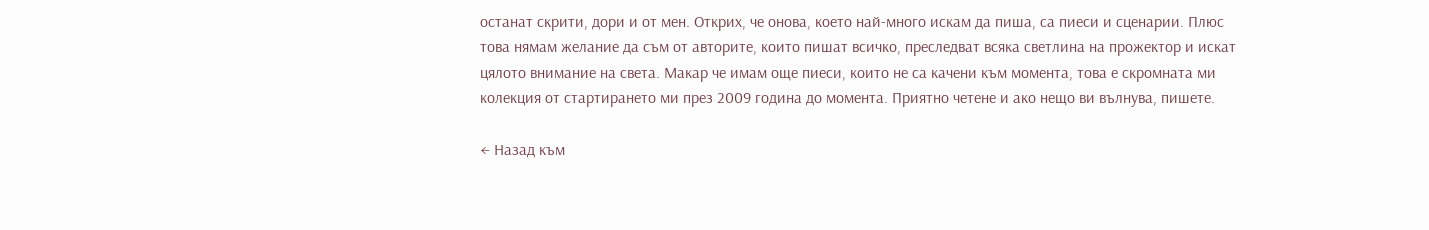останат скрити, дори и от мен. Открих, че онова, което най-много искам да пиша, са пиеси и сценарии. Плюс това нямам желание да съм от авторите, които пишат всичко, преследват всяка светлина на прожектор и искат цялото внимание на света. Макар че имам още пиеси, които не са качени към момента, това е скромната ми колекция от стартирането ми през 2009 година до момента. Приятно четене и ако нещо ви вълнува, пишете.

← Назад към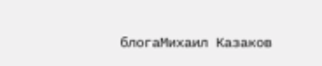блогаМихаил Казаков